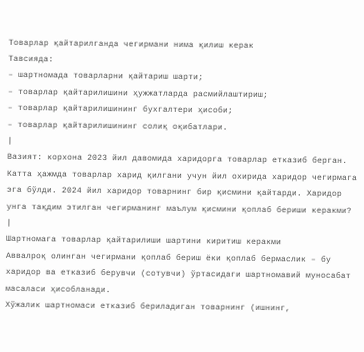Товарлар қайтарилганда чегирмани нима қилиш керак
Тавсияда:
– шартномада товарларни қайтариш шарти;
– товарлар қайтарилишини ҳужжатларда расмийлаштириш;
– товарлар қайтарилишининг бухгалтери ҳисоби;
– товарлар қайтарилишининг солиқ оқибатлари.
|
Вазият: корхона 2023 йил давомида харидорга товарлар етказиб берган. Катта ҳажмда товарлар харид қилгани учун йил охирида харидор чегирмага эга бўлди. 2024 йил харидор товарнинг бир қисмини қайтарди. Харидор унга тақдим этилган чегирманинг маълум қисмини қоплаб бериши керакми? |
Шартномага товарлар қайтарилиши шартини киритиш керакми
Аввалроқ олинган чегирмани қоплаб бериш ёки қоплаб бермаслик – бу харидор ва етказиб берувчи (сотувчи) ўртасидаги шартномавий муносабат масаласи ҳисобланади.
Хўжалик шартномаси етказиб бериладиган товарнинг (ишнинг,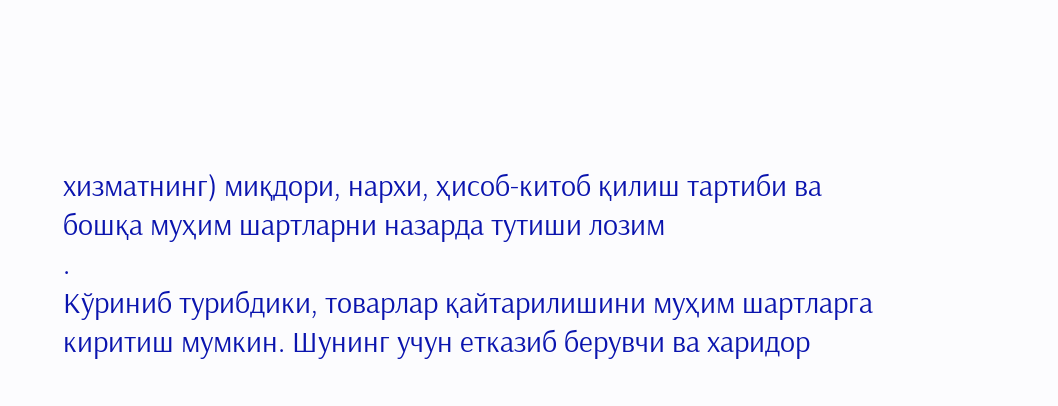хизматнинг) миқдори, нархи, ҳисоб-китоб қилиш тартиби ва бошқа муҳим шартларни назарда тутиши лозим
.
Кўриниб турибдики, товарлар қайтарилишини муҳим шартларга киритиш мумкин. Шунинг учун етказиб берувчи ва харидор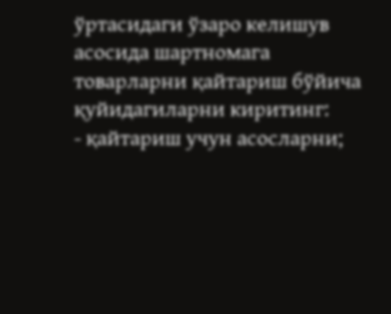ўртасидаги ўзаро келишув асосида шартномага товарларни қайтариш бўйича қуйидагиларни киритинг:
- қайтариш учун асосларни;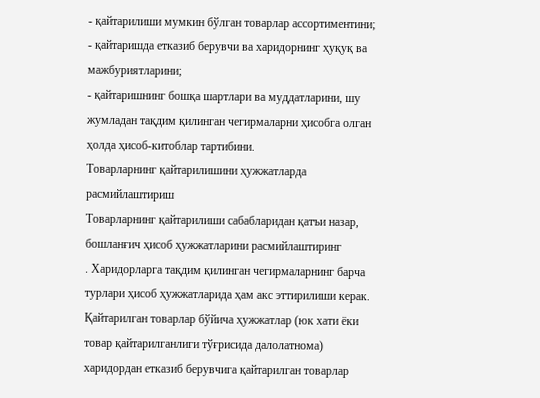- қайтарилиши мумкин бўлган товарлар ассортиментини;
- қайтаришда етказиб берувчи ва харидорнинг ҳуқуқ ва мажбуриятларини;
- қайтаришнинг бошқа шартлари ва муддатларини, шу жумладан тақдим қилинган чегирмаларни ҳисобга олган ҳолда ҳисоб-китоблар тартибини.
Товарларнинг қайтарилишини ҳужжатларда расмийлаштириш
Товарларнинг қайтарилиши сабабларидан қатъи назар, бошланғич ҳисоб ҳужжатларини расмийлаштиринг
. Харидорларга тақдим қилинган чегирмаларнинг барча турлари ҳисоб ҳужжатларида ҳам акс эттирилиши керак.
Қайтарилган товарлар бўйича ҳужжатлар (юк хати ёки товар қайтарилганлиги тўғрисида далолатнома) харидордан етказиб берувчига қайтарилган товарлар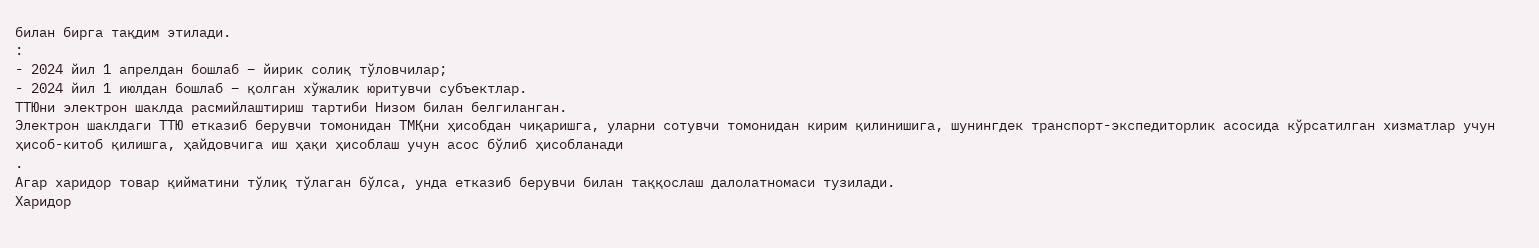билан бирга тақдим этилади.
:
- 2024 йил 1 апрелдан бошлаб – йирик солиқ тўловчилар;
- 2024 йил 1 июлдан бошлаб – қолган хўжалик юритувчи субъектлар.
ТТЮни электрон шаклда расмийлаштириш тартиби Низом билан белгиланган.
Электрон шаклдаги ТТЮ етказиб берувчи томонидан ТМҚни ҳисобдан чиқаришга, уларни сотувчи томонидан кирим қилинишига, шунингдек транспорт-экспедиторлик асосида кўрсатилган хизматлар учун ҳисоб-китоб қилишга, ҳайдовчига иш ҳақи ҳисоблаш учун асос бўлиб ҳисобланади
.
Агар харидор товар қийматини тўлиқ тўлаган бўлса, унда етказиб берувчи билан таққослаш далолатномаси тузилади.
Харидор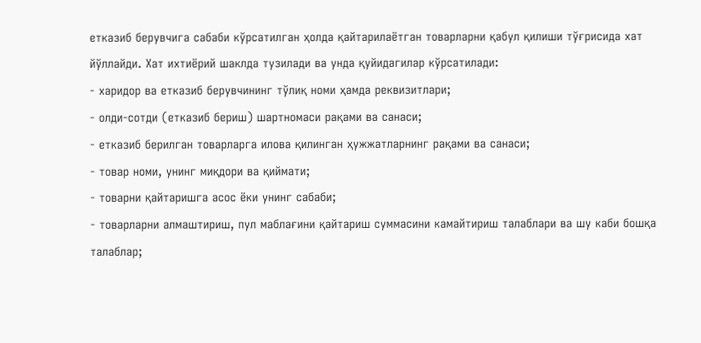етказиб берувчига сабаби кўрсатилган ҳолда қайтарилаётган товарларни қабул қилиши тўғрисида хат йўллайди. Хат ихтиёрий шаклда тузилади ва унда қуйидагилар кўрсатилади:
- харидор ва етказиб берувчининг тўлиқ номи ҳамда реквизитлари;
- олди-сотди (етказиб бериш) шартномаси рақами ва санаси;
- етказиб берилган товарларга илова қилинган ҳужжатларнинг рақами ва санаси;
- товар номи, унинг миқдори ва қиймати;
- товарни қайтаришга асос ёки унинг сабаби;
- товарларни алмаштириш, пул маблағини қайтариш суммасини камайтириш талаблари ва шу каби бошқа талаблар;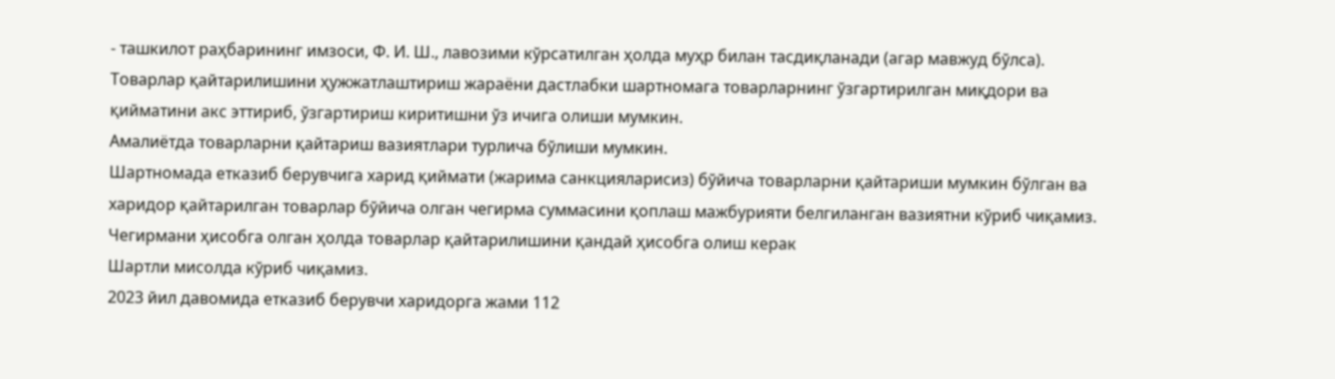- ташкилот раҳбарининг имзоси, Ф. И. Ш., лавозими кўрсатилган ҳолда муҳр билан тасдиқланади (агар мавжуд бўлса).
Товарлар қайтарилишини ҳужжатлаштириш жараёни дастлабки шартномага товарларнинг ўзгартирилган миқдори ва қийматини акс эттириб, ўзгартириш киритишни ўз ичига олиши мумкин.
Амалиётда товарларни қайтариш вазиятлари турлича бўлиши мумкин.
Шартномада етказиб берувчига харид қиймати (жарима санкцияларисиз) бўйича товарларни қайтариши мумкин бўлган ва харидор қайтарилган товарлар бўйича олган чегирма суммасини қоплаш мажбурияти белгиланган вазиятни кўриб чиқамиз.
Чегирмани ҳисобга олган ҳолда товарлар қайтарилишини қандай ҳисобга олиш керак
Шартли мисолда кўриб чиқамиз.
2023 йил давомида етказиб берувчи харидорга жами 112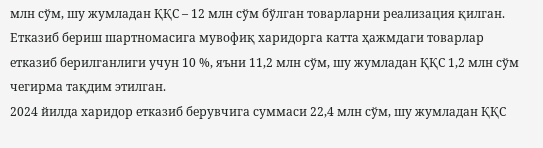млн сўм, шу жумладан ҚҚС – 12 млн сўм бўлган товарларни реализация қилган. Етказиб бериш шартномасига мувофиқ харидорга катта ҳажмдаги товарлар етказиб берилганлиги учун 10 %, яъни 11,2 млн сўм, шу жумладан ҚҚС 1,2 млн сўм чегирма тақдим этилган.
2024 йилда харидор етказиб берувчига суммаси 22,4 млн сўм, шу жумладан ҚҚС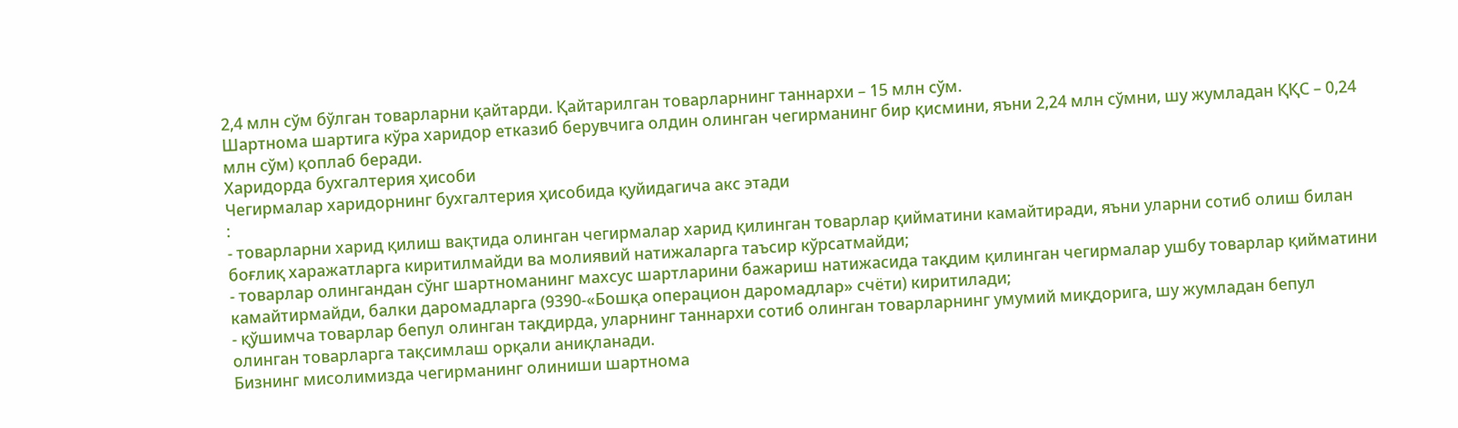2,4 млн сўм бўлган товарларни қайтарди. Қайтарилган товарларнинг таннархи – 15 млн сўм.
Шартнома шартига кўра харидор етказиб берувчига олдин олинган чегирманинг бир қисмини, яъни 2,24 млн сўмни, шу жумладан ҚҚС – 0,24 млн сўм) қоплаб беради.
Харидорда бухгалтерия ҳисоби
Чегирмалар харидорнинг бухгалтерия ҳисобида қуйидагича акс этади
:
- товарларни харид қилиш вақтида олинган чегирмалар харид қилинган товарлар қийматини камайтиради, яъни уларни сотиб олиш билан боғлиқ харажатларга киритилмайди ва молиявий натижаларга таъсир кўрсатмайди;
- товарлар олингандан сўнг шартноманинг махсус шартларини бажариш натижасида тақдим қилинган чегирмалар ушбу товарлар қийматини камайтирмайди, балки даромадларга (9390-«Бошқа операцион даромадлар» счёти) киритилади;
- қўшимча товарлар бепул олинган тақдирда, уларнинг таннархи сотиб олинган товарларнинг умумий миқдорига, шу жумладан бепул олинган товарларга тақсимлаш орқали аниқланади.
Бизнинг мисолимизда чегирманинг олиниши шартнома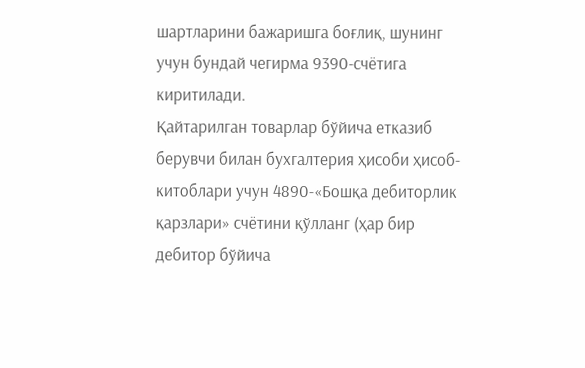шартларини бажаришга боғлиқ, шунинг учун бундай чегирма 9390-счётига киритилади.
Қайтарилган товарлар бўйича етказиб берувчи билан бухгалтерия ҳисоби ҳисоб-китоблари учун 4890-«Бошқа дебиторлик қарзлари» счётини қўлланг (ҳар бир дебитор бўйича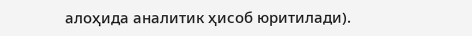алоҳида аналитик ҳисоб юритилади).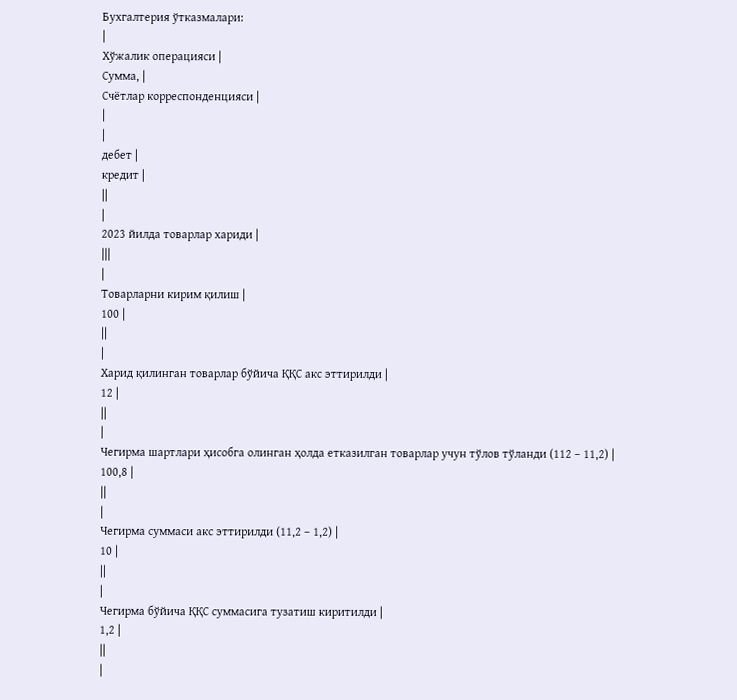Бухгалтерия ўтказмалари:
|
Хўжалик операцияси |
Сумма, |
Счётлар корреспонденцияси |
|
|
дебет |
кредит |
||
|
2023 йилда товарлар хариди |
|||
|
Товарларни кирим қилиш |
100 |
||
|
Харид қилинган товарлар бўйича ҚҚС акс эттирилди |
12 |
||
|
Чегирма шартлари ҳисобга олинган ҳолда етказилган товарлар учун тўлов тўланди (112 – 11,2) |
100,8 |
||
|
Чегирма суммаси акс эттирилди (11,2 – 1,2) |
10 |
||
|
Чегирма бўйича ҚҚС суммасига тузатиш киритилди |
1,2 |
||
|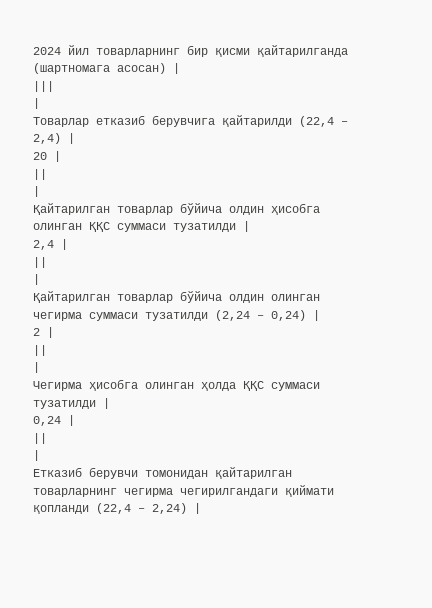2024 йил товарларнинг бир қисми қайтарилганда (шартномага асосан) |
|||
|
Товарлар етказиб берувчига қайтарилди (22,4 – 2,4) |
20 |
||
|
Қайтарилган товарлар бўйича олдин ҳисобга олинган ҚҚС суммаси тузатилди |
2,4 |
||
|
Қайтарилган товарлар бўйича олдин олинган чегирма суммаси тузатилди (2,24 – 0,24) |
2 |
||
|
Чегирма ҳисобга олинган ҳолда ҚҚС суммаси тузатилди |
0,24 |
||
|
Етказиб берувчи томонидан қайтарилган товарларнинг чегирма чегирилгандаги қиймати қопланди (22,4 – 2,24) |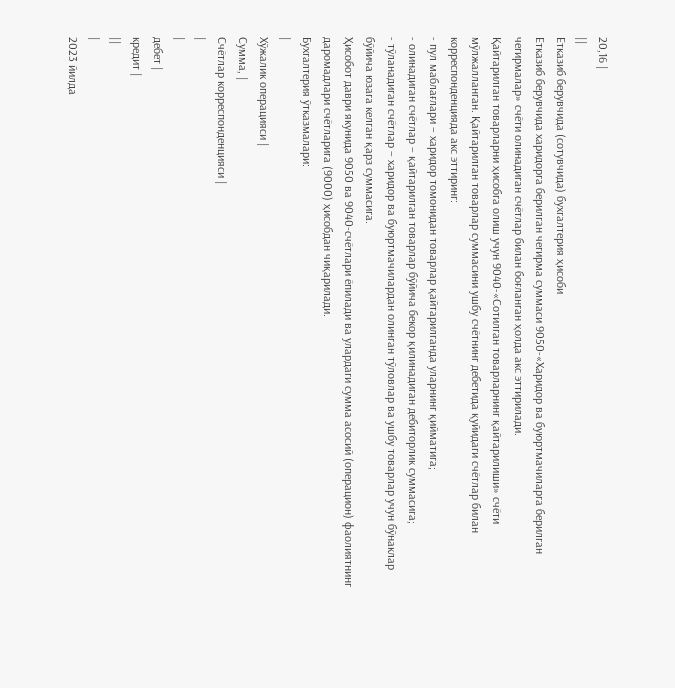20,16 |
||
Етказиб берувчида (сотувчида) бухгалтерия ҳисоби
Етказиб берувчида харидорга берилган чегирма суммаси 9050-«Харидор ва буюртмачиларга берилган чегирмалар» счёти олинадиган счётлар билан боғланган ҳолда акс эттирилади.
Қайтарилган товарларни ҳисобга олиш учун 9040-«Сотилган товарларнинг қайтарилиши» счёти мўлжалланган. Қайтарилган товарлар суммасини ушбу счётнинг дебетида қуйидаги счётлар билан корреспонденцияда акс эттиринг:
- пул маблағлари – харидор томонидан товарлар қайтарилганда уларнинг қийматига;
- олинадиган счётлар – қайтарилган товарлар бўйича бекор қилинадиган дебиторлик суммасига;
- тўланадиган счётлар – харидор ва буюртмачилардан олинган тўловлар ва ушбу товарлар учун бўнаклар бўйича юзага келган қарз суммасига.
Ҳисобот даври якунида 9050 ва 9040-счётлари ёпилади ва улардаги сумма асосий (операцион) фаолиятнинг даромадлари счётларига (9000) ҳисобдан чиқарилади.
Бухгалтерия ўтказмалари:
|
Хўжалик операцияси |
Сумма, |
Счётлар корреспонденцияси |
|
|
дебет |
кредит |
||
|
2023 йилда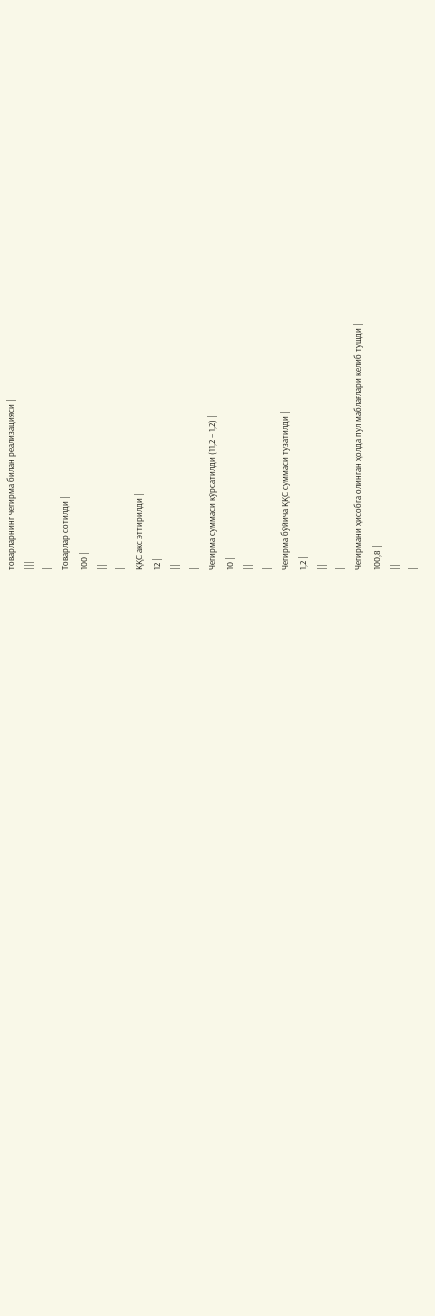товарларнинг чегирма билан реализацияси |
|||
|
Товарлар сотилди |
100 |
||
|
ҚҚС акс эттирилди |
12 |
||
|
Чегирма суммаси кўрсатилди (11,2 – 1,2) |
10 |
||
|
Чегирма бўйича ҚҚС суммаси тузатилди |
1,2 |
||
|
Чегирмани ҳисобга олинган ҳолда пул маблағлари келиб тушди |
100,8 |
||
|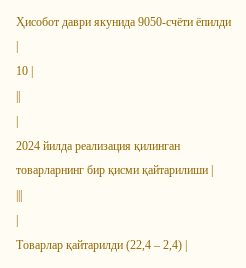Ҳисобот даври якунида 9050-счёти ёпилди |
10 |
||
|
2024 йилда реализация қилинган товарларнинг бир қисми қайтарилиши |
|||
|
Товарлар қайтарилди (22,4 – 2,4) |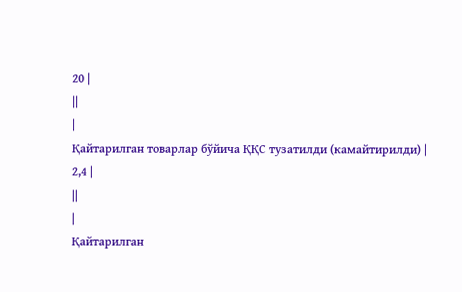20 |
||
|
Қайтарилган товарлар бўйича ҚҚС тузатилди (камайтирилди) |
2,4 |
||
|
Қайтарилган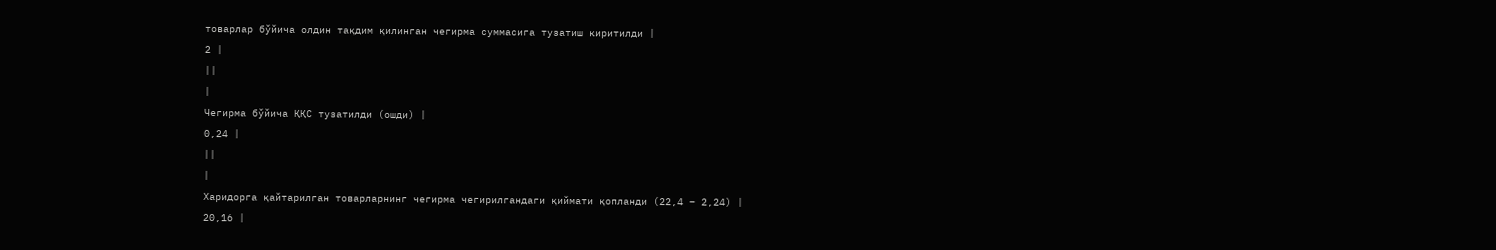товарлар бўйича олдин тақдим қилинган чегирма суммасига тузатиш киритилди |
2 |
||
|
Чегирма бўйича ҚҚС тузатилди (ошди) |
0,24 |
||
|
Харидорга қайтарилган товарларнинг чегирма чегирилгандаги қиймати қопланди (22,4 – 2,24) |
20,16 |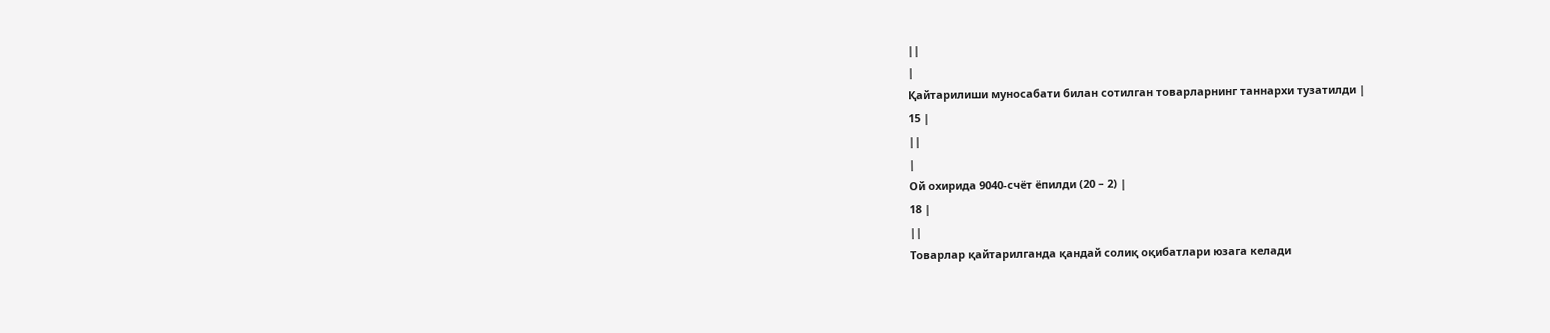||
|
Қайтарилиши муносабати билан сотилган товарларнинг таннархи тузатилди |
15 |
||
|
Ой охирида 9040-счёт ёпилди (20 – 2) |
18 |
||
Товарлар қайтарилганда қандай солиқ оқибатлари юзага келади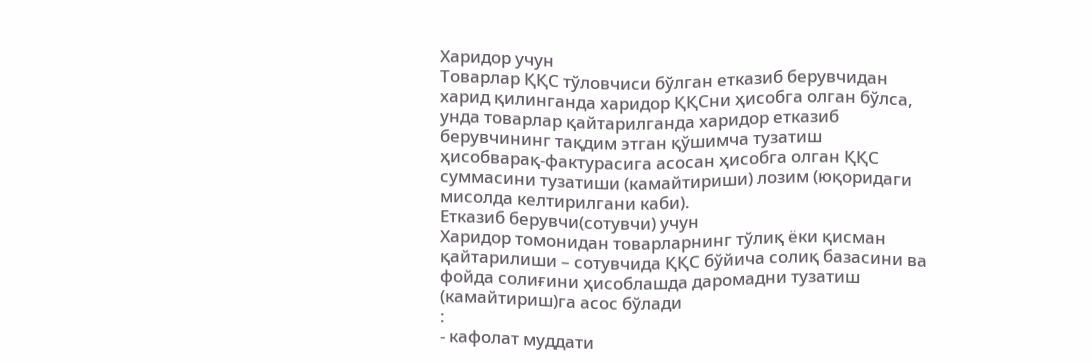Харидор учун
Товарлар ҚҚС тўловчиси бўлган етказиб берувчидан харид қилинганда харидор ҚҚСни ҳисобга олган бўлса, унда товарлар қайтарилганда харидор етказиб берувчининг тақдим этган қўшимча тузатиш ҳисобварақ-фактурасига асосан ҳисобга олган ҚҚС суммасини тузатиши (камайтириши) лозим (юқоридаги мисолда келтирилгани каби).
Етказиб берувчи(сотувчи) учун
Харидор томонидан товарларнинг тўлиқ ёки қисман қайтарилиши – сотувчида ҚҚС бўйича солиқ базасини ва фойда солиғини ҳисоблашда даромадни тузатиш (камайтириш)га асос бўлади
:
- кафолат муддати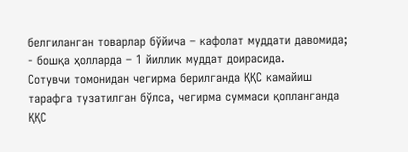белгиланган товарлар бўйича – кафолат муддати давомида;
- бошқа ҳолларда – 1 йиллик муддат доирасида.
Сотувчи томонидан чегирма берилганда ҚҚС камайиш тарафга тузатилган бўлса, чегирма суммаси қопланганда ҚҚС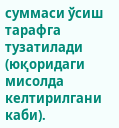суммаси ўсиш тарафга тузатилади (юқоридаги мисолда келтирилгани каби).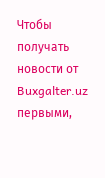Чтобы получать новости от Buxgalter.uz первыми,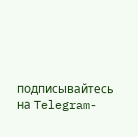подписывайтесь на Telegram-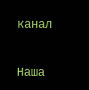канал

Наша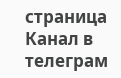страница
Канал в телеграм